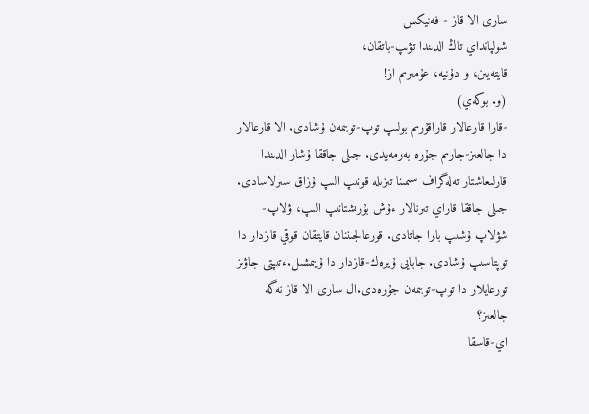سارى الا قاز - فەنيكس
شولپانداي تاڭ الدىندا تۋىپ-باتقان،
قايتەيىن، و دۇنيە، عۇمىرىم از!
(و. بوكەي)
-قارا قارعالار قاراقۇرىم بولىپ توپ-توبىمەن ۇشادى. الا قارعالار دا جالعىز-جارىم جۇرە بەرمەيدى. جىلى جاققا ۇشار الدىندا قارلىعاشتار تەلەگراف سىمىنا تىزىلە قونىپ الىپ ۇزاق سىرلاسادى. جىلى جاققا قاراي تىرنالار ءۇش بۇرىشتانىپ الىپ، ۋلاپ-شۋلاپ ۇشىپ بارا جاتادى. قورعالجىننان قايتقان قوقي قازدار دا توپتاسىپ ۇشادى. جابايى ۇيرەك-قازدار دا ۇيىمشىل.ءتىپتى جاۋىز تورعايلار دا توپ-توبىمەن جۇرەدى.ال سارى الا قاز نەگە جالعىز؟
اي-قاسقا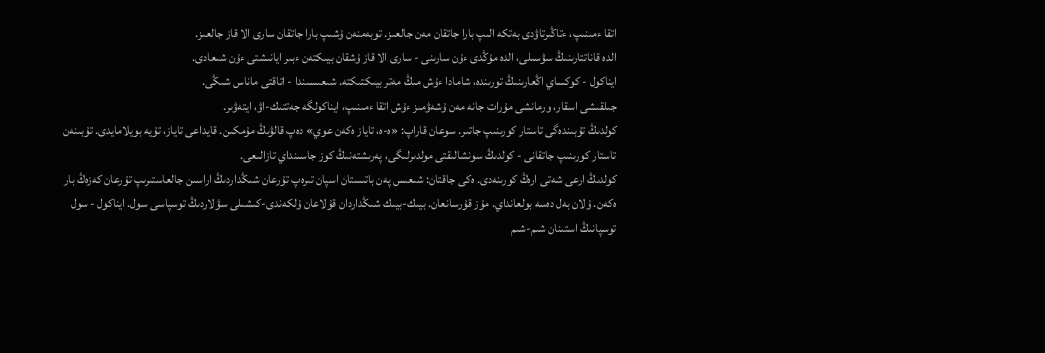اتقا ءمىنىپ، ءتاڭىرتاۋدى بەتكە الىپ بارا جاتقان مەن جالعىز. توبەمنەن ۇشىپ بارا جاتقان سارى الا قاز جالعىز.
الدە قاناتتارىنىڭ سۋسىلى، الدە مۇڭدى ءۇن سارىنى - سارى الا قاز ۇشقان بيىكتەن ءبىر ايانىشتى ءۇن شىعادى.
ايناكول - كوكساي اڭعارىنىڭ تورىندە، شامادا ءۇش مىڭ مەتر بيىكتىكتە. شىعىسىندا - اتاقتى ماناس شىڭى.
جىلقىشى اسقار، ورمانشى مۇرات جانە مەن ۇشەۋمىز ءۇش اتقا ءمىنىپ، ايناكولگە جەتتىك-اۋ، ايتەۋىر.
كولدىڭ تۇبىندەگى تاستار كورىنىپ جاتىر. سوعان قاراپ: «ە-ە، تاياز ەكەن عوي» دەپ قالۋىڭ مۇمكىن. قايداعى تاياز، تۇيە بويلامايدى. تۇبىنەن تاستار كورىنىپ جاتقانى - كولدىڭ سونشالىقتى مولدىرلىگى، پەرىشتەنىڭ كوز جاسىنداي تازالىعى.
كولدىڭ ارعى شەتى ارەڭ كورىنەدى. ەكى جاقتان: شىعىس پەن باتىستان اسپان تىرەپ تۇرعان شىڭداردىڭ اراسىن جالعاستىرىپ تۇرعان كەزەڭ بار ەكەن. ۇلان بەل دەسە بولعانداي. مۇز قۇرسانعان. بيىك-بيىك شىڭداردان قۇلاعان ۇلكەندى-كىشىلى سۋلاردىڭ توسپاسى سول. ايناكول - سول توسپانىڭ استىنان شىم-شىم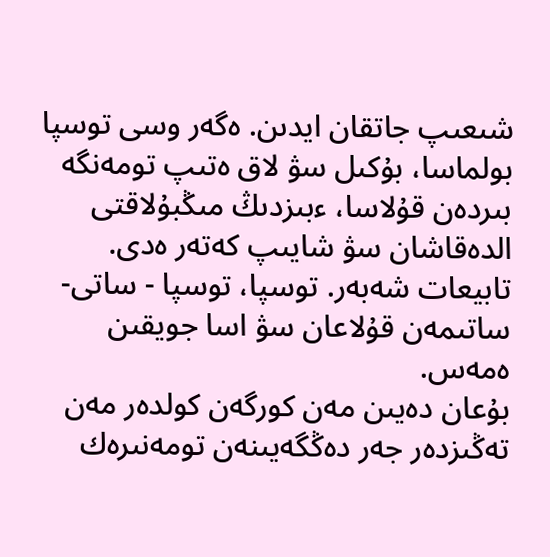شىعىپ جاتقان ايدىن. ەگەر وسى توسپا بولماسا، بۇكىل سۋ لاق ەتىپ تومەنگە بىردەن قۇلاسا، ءبىزدىڭ مىڭبۇلاقتى الدەقاشان سۋ شايىپ كەتەر ەدى.
تابيعات شەبەر. توسپا، توسپا - ساتى-ساتىمەن قۇلاعان سۋ اسا جويقىن ەمەس.
بۇعان دەيىن مەن كورگەن كولدەر مەن تەڭىزدەر جەر دەڭگەيىنەن تومەنىرەك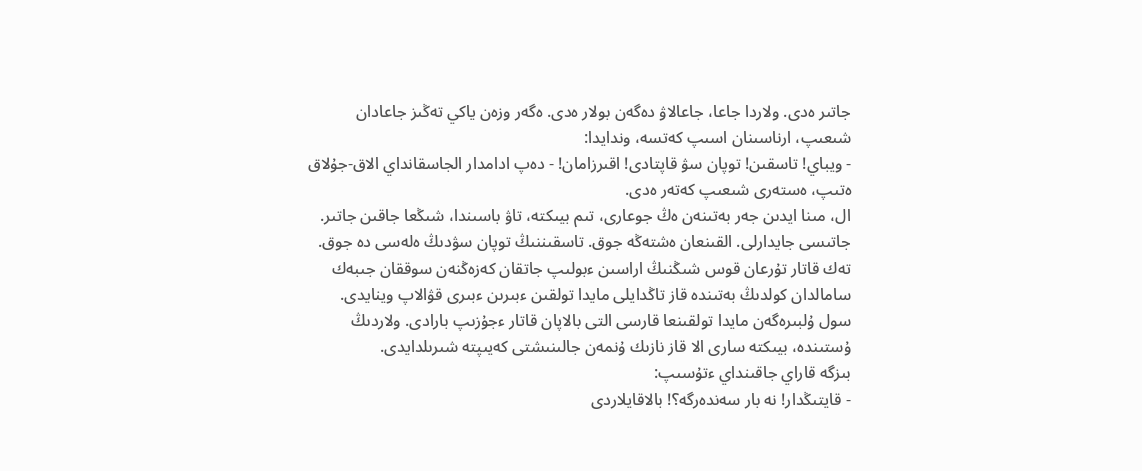جاتىر ەدى. ولاردا جاعا، جاعالاۋ دەگەن بولار ەدى. ەگەر وزەن ياكي تەڭىز جاعادان شىعىپ، ارناسىنان اسىپ كەتسە، وندايدا:
- ويباي! تاسقىن! توپان سۋ قاپتادى! اقىرزامان! - دەپ ادامدار الجاسقانداي الاق-جۇلاق ەتىپ، ەستەرى شىعىپ كەتەر ەدى.
ال، مىنا ايدىن جەر بەتىنەن ەڭ جوعارى، تىم بيىكتە، تاۋ باسىندا، شىڭعا جاقىن جاتىر. جاتىسى جايدارلى. القىنعان ەشتەڭە جوق. تاسقىننىڭ توپان سۋدىڭ ەلەسى دە جوق. تەك قاتار تۇرعان قوس شىڭنىڭ اراسىن ءبولىپ جاتقان كەزەڭنەن سوققان جىبەك سامالدان كولدىڭ بەتىندە قاز تاڭدايلى مايدا تولقىن ءبىرىن ءبىرى قۋالاپ وينايدى.
سول ۇلبىرەگەن مايدا تولقىنعا قارسى التى بالاپان قاتار ءجۇزىپ بارادى. ولاردىڭ ۇستىندە، بيىكتە سارى الا قاز نازىك ۇنمەن جالىنىشتى كەيىپتە شىرىلدايدى.
بىزگە قاراي جاقىنداي ءتۇسىپ:
- قايتىڭدار! نە بار سەندەرگە؟! بالاقايلاردى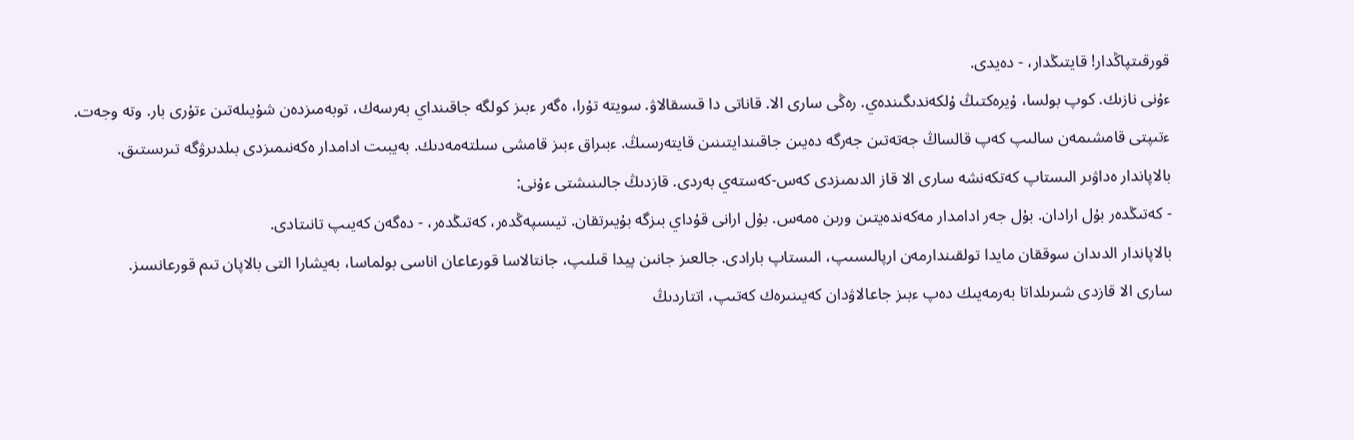قورقىتپاڭدار! قايتىڭدار، - دەيدى.
ءۇنى نازىك. كوپ بولسا، ۇيرەكتىڭ ۇلكەندىگىندەي. رەڭى سارى الا. قاناتى دا قىسقالاۋ. سويتە تۇرا، ەگەر ءبىز كولگە جاقىنداي بەرسەك، توبەمىزدەن شۇيىلەتىن ءتۇرى بار. وتە وجەت.
ءتىپتى قامشىمەن سالىپ كەپ قالساڭ جەتەتىن جەرگە دەيىن جاقىندايتىنىن قايتەرسىڭ. ءبىراق ءبىز قامشى سىلتەمەدىك. بەيبىت ادامدار ەكەنىمىزدى بىلدىرۋگە تىرىستىق.
بالاپاندار ەداۋىر الىستاپ كەتكەنشە سارى الا قاز الدىمىزدى كەس-كەستەي بەردى. قازدىڭ جالىنىشتى ءۇنى:
- كەتىڭدەر بۇل ارادان. بۇل جەر ادامدار مەكەندەيتىن ورىن ەمەس. بۇل ارانى قۇداي بىزگە بۇيىرتقان. تيىسپەڭدەر، كەتىڭدەر، - دەگەن كەيىپ تانىتادى.
بالاپاندار الدىدان سوققان مايدا تولقىندارمەن ارپالىسىپ، الىستاپ بارادى. جالعىز جانىن پيدا قىلىپ، جانتالاسا قورعاعان اناسى بولماسا، بەيشارا التى بالاپان تىم قورعانسىز.
سارى الا قازدى شىرىلداتا بەرمەيىك دەپ ءبىز جاعالاۋدان كەيىنىرەك كەتىپ، اتتاردىڭ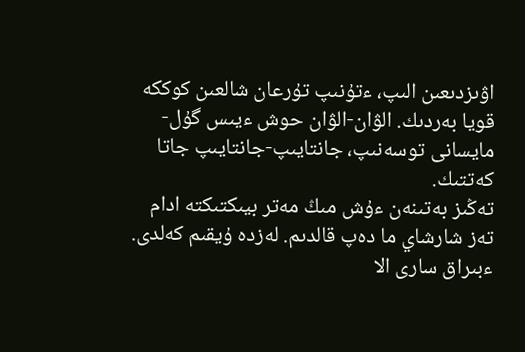اۋىزدىعىن الىپ، ءتۇنىپ تۇرعان شالعىن كوككە قويا بەردىك. الۋان-الۋان حوش ءيىس گۇل-مايسانى توسەنىپ، جانتايىپ-جانتايىپ جاتا كەتتىك.
تەڭىز بەتىنەن ءۇش مىڭ مەتر بيىكتىكتە ادام تەز شارشاي ما دەپ قالدىم. لەزدە ۇيقىم كەلدى. ءبىراق سارى الا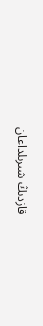قازدىڭ شىرىلداعان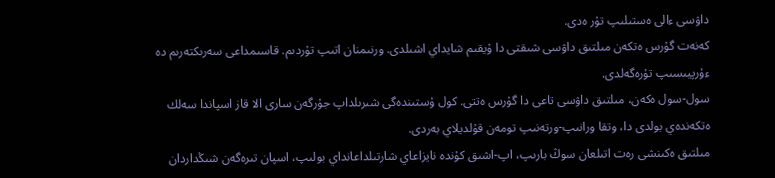داۋسى ءالى ەستىلىپ تۇر ەدى.
كەنەت گۇرس ەتكەن مىلتىق داۋسى شىقتى دا ۇيقىم شايداي اشىلدى. ورنىمنان اتىپ تۇردىم. قاسىمداعى سەرىكتەرىم دە ءۇرپيىسىپ تۇرەگەلدى.
سول-سول ەكەن، مىلتىق داۋسى تاعى دا گۇرس ەتتى. كول ۇستىندەگى شىرىلداپ جۇرگەن سارى الا قاز اسپاندا سەلك ەتكەندەي بولدى دا، وتقا ورانىپ-ورتەنىپ تومەن قۇلديلاي بەردى.
مىلتىق ەكىنشى رەت اتىلعان سوڭ بارىپ، اپ-اشىق كۇندە نايزاعاي شارتىلداعانداي بولىپ، اسپان تىرەگەن شىڭداردان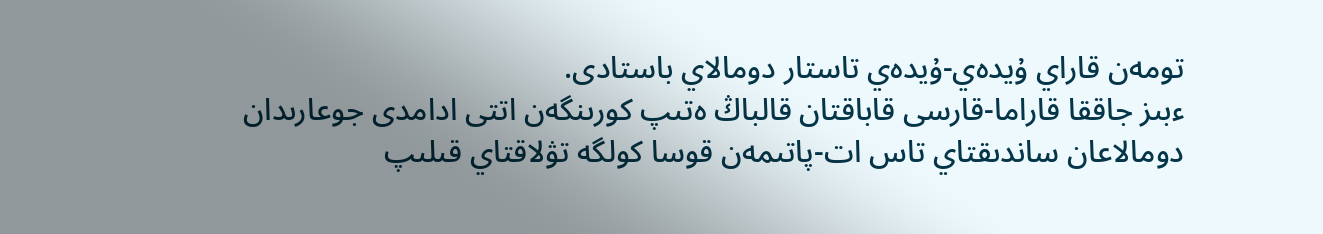تومەن قاراي ۇيدەي-ۇيدەي تاستار دومالاي باستادى.
ءبىز جاققا قاراما-قارسى قاباقتان قالباڭ ەتىپ كورىنگەن اتتى ادامدى جوعارىدان دومالاعان ساندىقتاي تاس ات-پاتىمەن قوسا كولگە تۋلاقتاي قىلىپ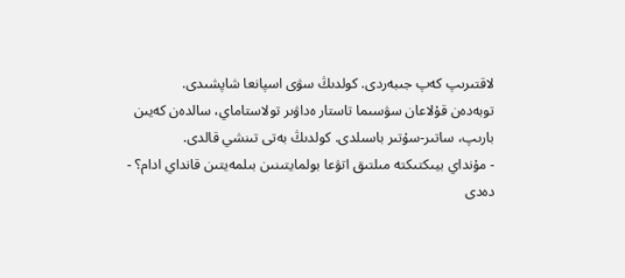لاقتىرىپ كەپ جىبەردى. كولدىڭ سۋى اسپانعا شاپشىدى.
توبەدەن قۇلاعان سۋسىما تاستار ەداۋىر تولاستاماي، سالدەن كەيىن بارىپ، ساتىر-سۇتىر باسىلدى. كولدىڭ بەتى تىنشي قالدى.
- مۇنداي بيىكتىكتە مىلتىق اتۋعا بولمايتىنىن بىلمەيتىن قانداي ادام؟ - دەدى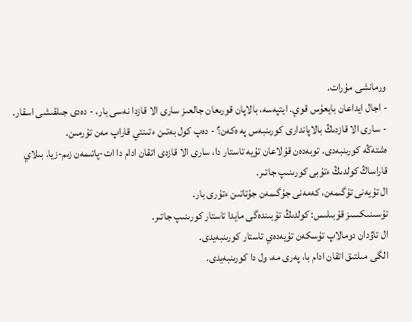ورمانشى مۇرات.
- اجال ايداعان بايعۇس قوي. ايتپەسە، بالاپان قورىعان جالعىز سارى الا قازدا نەسى بار، - دەدى جىلقىشى اسقار.
- سارى الا قازدىڭ بالاپاندارى كورىنبەس پە ەكەن؟ - دەپ كول بەتىن ءتىنتي قاراپ مەن تۇرمىن.
ەشتەڭە كورىنبەدى. توبەدەن قۇلاعان تۇيە تاستار دا، سارى الا قازدى اتقان ادام دا ات-پاتىمەن زىم-زيا. بىلاي قاراساڭ كولدىڭ ءتۇبى كورىنىپ جاتىر.
ال تۇيەنى تۇگىمەن، كەمەنى جۇگىمەن جۇتاتىن ءتۇرى بار.
تۇسىنىكسىز قۇبىلىس: كولدىڭ تۇبىندەگى مايدا تاستار كورىنىپ جاتىر.
ال تاۋدان دومالاپ تۇسكەن تۇيەدەي تاستار كورىنبەيدى.
الگى مىلتىق اتقان ادام با، پەرى مە، ول دا كورىنبەيدى.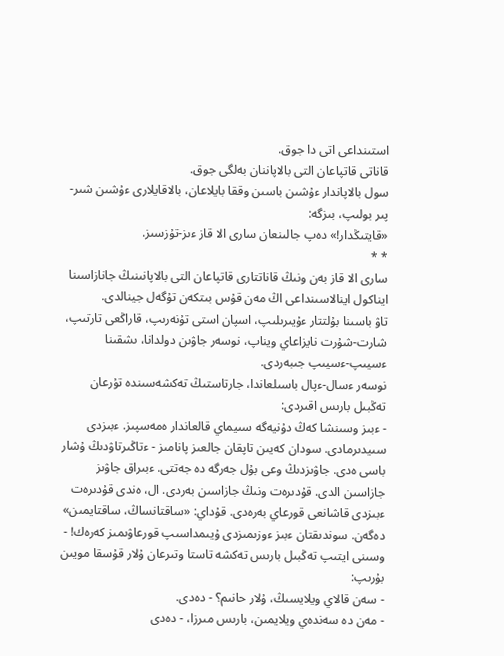استىنداعى اتى دا جوق.
قاناتى قاتپاعان التى بالاپاننان بەلگى جوق.
سول بالاپاندار ءۇشىن باسىن وققا بايلاعان، بالاقايلارى ءۇشىن شىر-پىر بولىپ، بىزگە:
«قايتىڭدار!» دەپ جالىنعان سارى الا قاز ءىز-تۇزسىز.
* *
سارى الا قاز بەن ونىڭ قاناتتارى قاتپاعان التى بالاپانىنىڭ جانازاسىنا ايناكول اينالاسىنداعى اڭ مەن قۇس بىتكەن تۇگەل جينالدى.
تاۋ باسىنا بۇلتتار ءۇيىرىلىپ، اسپان استى تۇنەرىپ، قاراڭعى تارتىپ، شارت-شۇرت نايزاعاي ويناپ، نوسەر جاۋىن دولدانا، ىشقىنا ءسيىپ-ءسيىپ جىبەردى.
نوسەر ءسال-ءپال باسىلعاندا، جارتاستىڭ تەكشەسىندە تۇرعان تەڭبىل بارىس اقىردى:
- ءبىز وسىنشا كەڭ دۇنيەگە سىيماي قالعاندار ەمەسپىز. ءبىزدى سىيدىرمادى. سودان كەيىن تاپقان جالعىز پانامىز - ءتاڭىرتاۋدىڭ ۇشار باسى ەدى. جاۋىزدىڭ وعى بۇل جەرگە دە جەتتى. ءبىراق جاۋىز جازاسىن الدى. قۇدىرەت ونىڭ جازاسىن بەردى. ال، ەندى قۇدىرەت ءبىزدى قاشانعى قورعاي بەرەدى. قۇداي: «ساقتانساڭ، ساقتايمىن» دەگەن. سوندىقتان ءبىز ءوزىمىزدى ۇيىمداسىپ قورعاۋىمىز كەرەك! - وسىنى ايتىپ تەڭبىل بارىس تەكشە تاستا وتىرعان ۇلار قۇسقا مويىن بۇرىپ:
- سەن قالاي ويلايسىڭ، ۇلار حانىم؟ - دەدى.
- مەن دە سەندەي ويلايمىن، بارىس مىرزا، - دەدى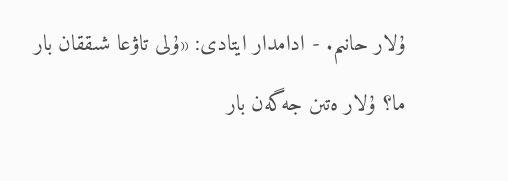ۇلار حانىم. - ادامدار ايتادى: «ۇلى تاۋعا شىققان بار ما؟ ۇلار ەتىن جەگەن بار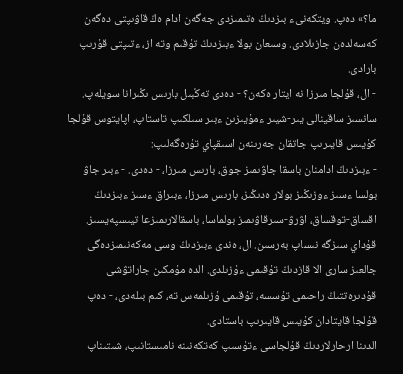ما؟» دەپ. ويتكەنىء بىزدىڭ ەتىمىزدى جەگەن ادام ەڭ قاۋىپتى دەگەن كەسەلدەن جازىلادى. وسىعان بولا ءبىزدىڭ تۇقىم وتە از، ءتىپتى قۇرىپ بارادى.
- ال، قۇلجا مىرزا نە ايتار ەكەن؟ - دەدى تەڭبىل بارىس ىڭىرانا سويلەپ.
سانسىز ساقينالى يىر-شيىر ءمۇيىزىن ءبىر سىلكىپ تاستاپ، اپايتوس قۇلجا كۇيىس قايىرىپ جاتقان جەرىنەن اسىقپاي تۇرەگەلىپ:
- ءبىزدىڭ ادامنان باسقا جاۋىمىز جوق، بارىس مىرزا، - دەدى. - ءبىر جاۋ بولسا ءسىز ءوزىڭىز بولار ەدىڭىز، بارىس مىرزا، ءبىراق ءسىز ءبىزدىڭ اقساق-توقساق، اۋرۋ-سىرقاۋىمىز بولماسا، باسقالارىمىزعا تيىسپەيسىز. قۇداي سىزگە نىساپ بەرسىن. ال، ەندى ءبىزدىڭ وسى مەكەنىمىزدەگى جالعىز سارى الا قازدىڭ تۇقىمى ءۇزىلدى. الدە مۇمكىن جاراتۋشى قۇدىرەتتىڭ راحىمى تۇسسە، تۇقىمى ۇزىلمەس تە، كىم بىلەدى، - دەپ قۇلجا قايتادان كۇيىس قايىرىپ باستادى.
الدىنا ارحارلاردىڭ قۇلجاسى ءتۇسىپ كەتكەنىنە نامىستانىپ، شىتىناپ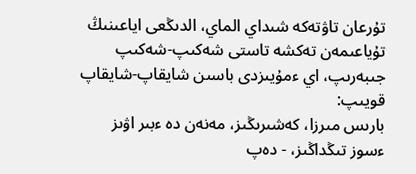تۇرعان تاۋتەكە شىداي الماي، الدىڭعى اياعىنىڭ تۇياعىمەن تەكشە تاستى شەكىپ-شەكىپ جىبەرىپ، اي ءمۇيىزدى باسىن شايقاپ-شايقاپ قويىپ:
بارىس مىرزا، كەشىرىڭىز، مەنەن دە ءبىر اۋىز ءسوز تىڭداڭىز، - دەپ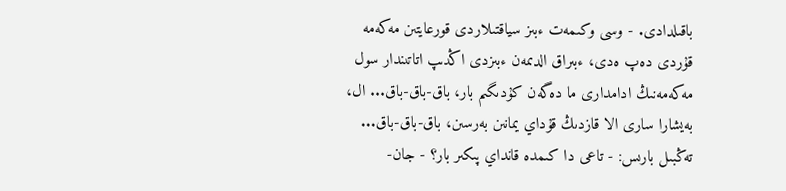باقىلدادى. - وسى وكىمەت ءبىز سياقتىلاردى قورعايتىن مەكەمە قۇردى دەپ ەدى، ءبىراق الدىمەن ءبىزدى اڭدىپ اتاتىندار سول مەكەمەنىڭ ادامدارى ما دەگەن كۇدىگىم بار، باق-باق-باق... ال، بەيشارا سارى الا قازدىڭ قۇداي يمانىن بەرسىن، باق-باق-باق...
تەڭبىل بارىس: - تاعى دا كىمدە قانداي پىكىر بار؟ - جان-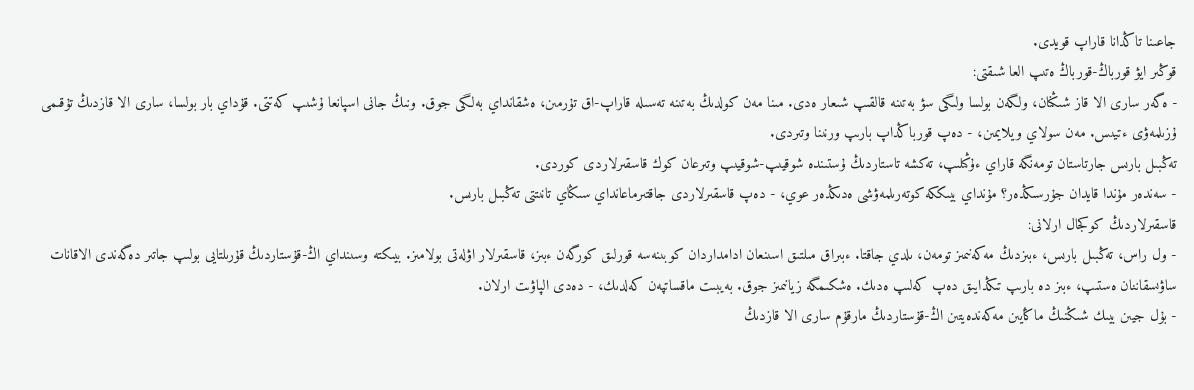جاعىنا تاڭدانا قاراپ قويدى.
قوڭىر ايۋ قورباڭ-قورباڭ ەتىپ العا شىقتى:
- ەگەر سارى الا قاز شىڭنان، ولگەن بولسا ولىگى سۋ بەتىنە قالقىپ شىعار ەدى. مىنا مەن كولدىڭ بەتىنە تەسىلە قاراپ-اق تۇرمىن، ەشقانداي بەلگى جوق. ونىڭ جانى اسپانعا ۇشىپ كەتتى. قۇداي بار بولسا، سارى الا قازدىڭ تۇقىمى ۇزىلمەۋى ءتيىس. مەن سولاي ويلايمىن، - دەپ قورباڭداپ بارىپ ورنىنا وتىردى.
تەڭبىل بارىس جارتاستان تومەنگە قاراي ءۇڭىلىپ، تەكشە تاستاردىڭ ۇستىندە شوقيىپ-شوقيىپ وتىرعان كوك قاسقىرلاردى كوردى.
- سەندەر مۇندا قايدان جۇرسىڭدەر؟ مۇنداي بيىككە كوتەرىلمەۋشى ەدىڭدەر عوي، - دەپ قاسقىرلاردى جاقتىرماعانداي سىڭاي تانىتتى تەڭبىل بارىس.
قاسقىرلاردىڭ كوكجال ارلانى:
- ول راس، تەڭبىل بارىس، ءبىزدىڭ مەكەنىمىز تومەن، ىلدي جاقتا. ءبىراق مىلتىق اسىنعان ادامداردان كوبىنەسە قورلىق كورگەن ءبىز، قاسقىرلار اۋلەتى بولامىز. بيىكتە وسىنداي اڭ-قۇستاردىڭ قۇرىلتايى بولىپ جاتىر دەگەندى الاقانات ساۋىسقاننان ەستىپ، ءبىز دە بارىپ تىڭدايىق دەپ كەلىپ ەدىك. ەشكىمگە زيانىمىز جوق. بەيبىت ماقساتپەن كەلدىك، - دەدى الپاۋىت ارلان.
- بۇل جيىن بيىك شىڭنىڭ ماڭايىن مەكەندەيتىن اڭ-قۇستاردىڭ مارقۇم سارى الا قازدىڭ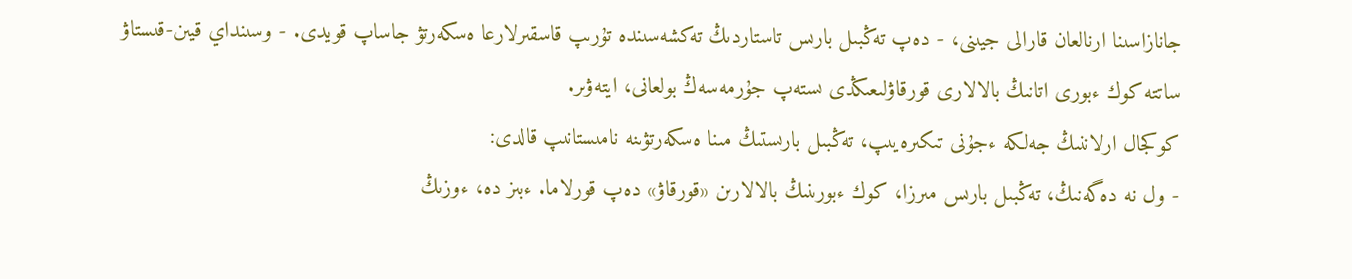جانازاسىنا ارنالعان قارالى جيىنى، - دەپ تەڭبىل بارىس تاستاردىڭ تەكشەسىندە تۇرىپ قاسقىرلارعا ەسكەرتۋ جاساپ قويدى. - وسىنداي قيىن-قىستاۋ ساتتە كوك ءبورى اتانىڭ بالالارى قورقاۋلىعىڭدى ىستەپ جۇرمەسەڭ بولعانى، ايتەۋىر.
كوكجال ارلاننىڭ جەلكە ءجۇنى تىكىرەيىپ، تەڭبىل بارىستىڭ مىنا ەسكەرتۋىنە نامىستانىپ قالدى:
- ول نە دەگەنىڭ، تەڭبىل بارىس مىرزا، كوك ءبورىنىڭ بالالارىن «قورقاۋ» دەپ قورلاما. ءبىز دە، ءوزىڭ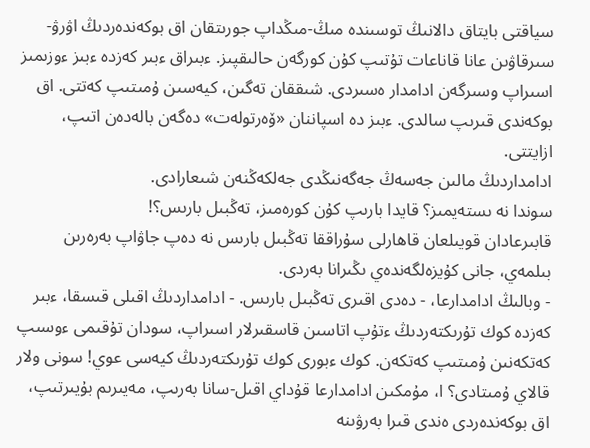سياقتى بايتاق دالانىڭ توسىندە مىڭ-مىڭداپ جورىتقان اق بوكەندەردىڭ اۋرۋ-سىرقاۋىن عانا قاناعات تۇتىپ كۇن كورگەن حالىقپىز. ءبىراق ءبىر كەزدە ءبىز ءوزىمىز اسىراپ وسىرگەن ادامدار ەسىردى. شىققان تەگىن، كيەسىن ۇمىتىپ كەتتى. اق بوكەندى قىرىپ سالدى. ءبىز دە اسپاننان «ۆەرتولەت» دەگەن بالەدەن اتىپ، ازايتتى.
ادامداردىڭ مالىن جەسەڭ جەگەنىڭدى جەلكەڭنەن شىعارادى.
سوندا نە ىستەيمىز؟ قايدا بارىپ كۇن كورەمىز، تەڭبىل بارىس؟!
قابىرعادان قويىلعان قاهارلى سۇراققا تەڭبىل بارىس نە دەپ جاۋاپ بەرەرىن بىلمەي، جانى كۇيزەلگەندەي ىڭىرانا بەردى.
- وبالىڭ ادامدارعا، - دەدى اقىرى تەڭبىل بارىس. - ادامداردىڭ اقىلى قىسقا، ءبىر كەزدە كوك تۇرىكتەردىڭ ءتۇپ اتاسىن قاسقىرلار اسىراپ، سودان تۇقىمى ءوسىپ كەتكەنىن ۇمىتىپ كەتكەن. كوك ءبورى كوك تۇرىكتەردىڭ كيەسى عوي! سونى ولار قالاي ۇمىتادى؟ ا، مۇمكىن ادامدارعا قۇداي اقىل-سانا بەرىپ، مەيىرىم بۇيىرتىپ، اق بوكەندەردى ەندى قىرا بەرۋىنە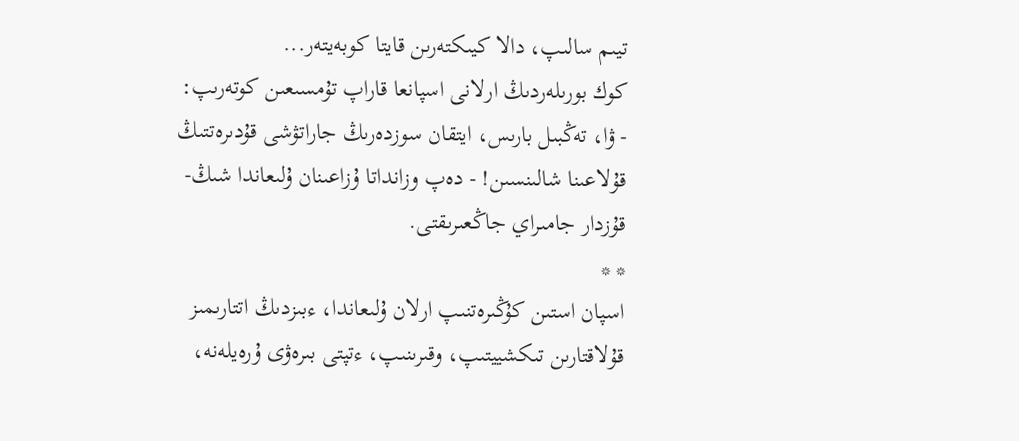تيىم سالىپ، دالا كيىكتەرىن قايتا كوبەيتەر...
كوك بورىلەردىڭ ارلانى اسپانعا قاراپ تۇمسىعىن كوتەرىپ:
- ۋا، تەڭبىل بارىس، ايتقان سوزدەرىڭ جاراتۋشى قۇدىرەتتىڭ قۇلاعىنا شالىنسىن! - دەپ وزانداتا ۇزاعىنان ۇلىعاندا شىڭ-قۇزدار جامىراي جاڭعىرىقتى.
* *
اسپان استىن كۇڭىرەتنىپ ارلان ۇلىعاندا، ءبىزدىڭ اتتارىمىز قۇلاقتارىن تىكشييتىپ، وقىرىنىپ، ءتپتى بىرەۋى ۇرەيلەنە،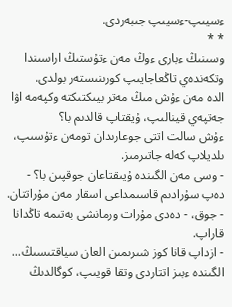ءسيىپ-ءسيىپ جىبەردى.
* *
وسىنىڭ ءبارى ءوڭ مەن ءتۇستىڭ اراسىندا وتكەندەي تاڭعاجايىپ كورىنىستەر بولدى.
الدە مەن ءۇش مىڭ مەتر بيىكتىكتە وكپەمە اۋا جەتپەي قينالىپ، ۇيقتاپ قالدىم با؟
ءۇش سالت اتتى جوعارىدان تومەن ءتۇسىپ، ىلديلاپ كەلە جاتىرمىز.
- وسى مەن الگىندە ۇيىقتاعان جوقپىن با؟ - دەپ سۇرادىم قاسىمداعى اسقار مەن مۇراتتان.
- جوق، - دەدى مۇرات ورمانشى بەتىمە تاڭدانا قاراپ.
- ازداپ قانا كوز شىرىمىن العان سياقتىسىڭ... الگىندە ءبىز اتتاردى وتقا قويىپ، كوگالدىڭ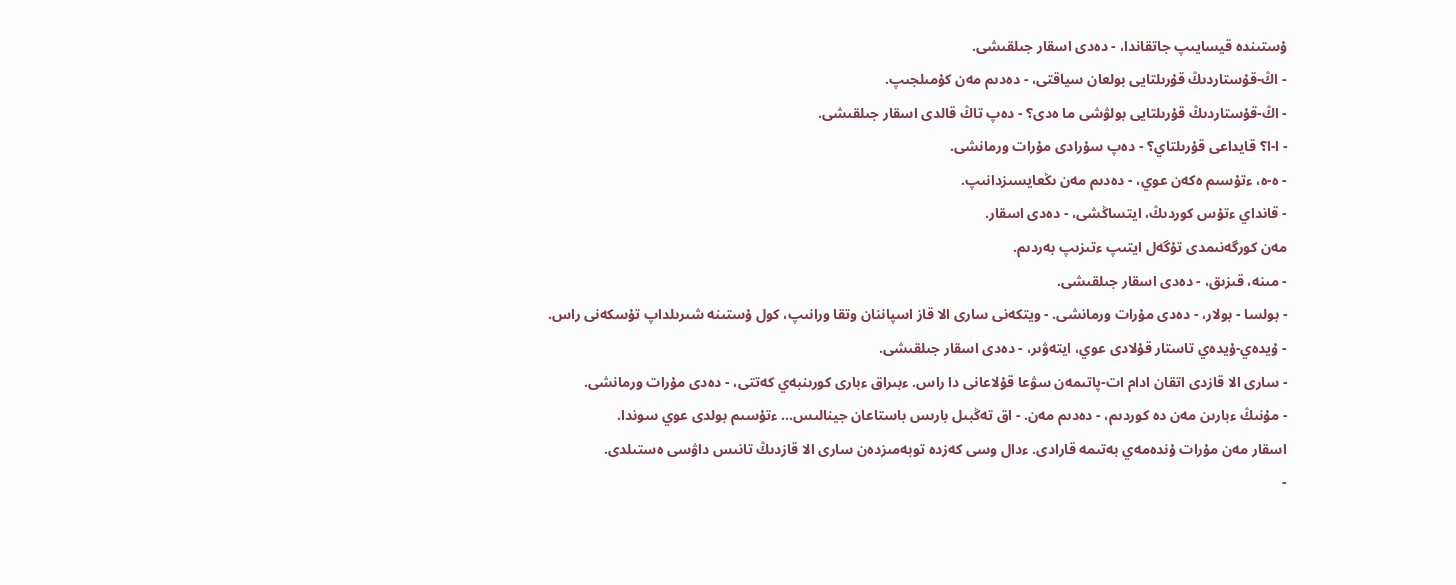ۇستىندە قيسايىپ جاتقاندا، - دەدى اسقار جىلقىشى.
- اڭ-قۇستاردىڭ قۇرىلتايى بولعان سياقتى، - دەدىم مەن كۇمىلجىپ.
- اڭ-قۇستاردىڭ قۇرىلتايى بولۋشى ما ەدى؟ - دەپ تاڭ قالدى اسقار جىلقىشى.
- ا-ا؟ قايداعى قۇرىلتاي؟ - دەپ سۇرادى مۇرات ورمانشى.
- ە-ە، ءتۇسىم ەكەن عوي، - دەدىم مەن ىڭعايسىزدانىپ.
- قانداي ءتۇس كوردىڭ، ايتساڭشى، - دەدى اسقار.
مەن كورگەنىمدى تۇگەل ايتىپ ءتىزىپ بەردىم.
- مىنە، قىزىق، - دەدى اسقار جىلقىشى.
- بولسا - بولار، - دەدى مۇرات ورمانشى. - ويتكەنى سارى الا قاز اسپاننان وتقا ورانىپ، كول ۇستىنە شىرىلداپ تۇسكەنى راس.
- ۇيدەي-ۇيدەي تاستار قۇلادى عوي، ايتەۋىر، - دەدى اسقار جىلقىشى.
- سارى الا قازدى اتقان ادام ات-پاتىمەن سۋعا قۇلاعانى دا راس. ءبىراق ءبارى كورىنبەي كەتتى، - دەدى مۇرات ورمانشى.
- مۇنىڭ ءبارىن مەن دە كوردىم، - دەدىم مەن. - اق تەڭبىل بارىس باستاعان جينالىس... ءتۇسىم بولدى عوي سوندا.
اسقار مەن مۇرات ۇندەمەي بەتىمە قارادى. ءدال وسى كەزدە توبەمىزدەن سارى الا قازدىڭ تانىس داۋسى ەستىلدى.
-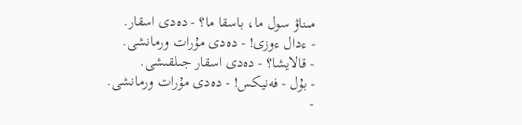مىناۋ سول ما، باسقا ما؟ - دەدى اسقار.
- ءدال ءوزى! - دەدى مۇرات ورمانشى.
- قالايشا؟ - دەدى اسقار جىلقىشى.
- بۇل - فەنيكس! - دەدى مۇرات ورمانشى.
-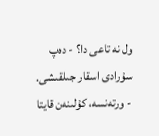ول نە تاعى دا؟ - دەپ سۇرادى اسقار جىلقىشى.
- ورتەنسە، كۇلىنەن قايتا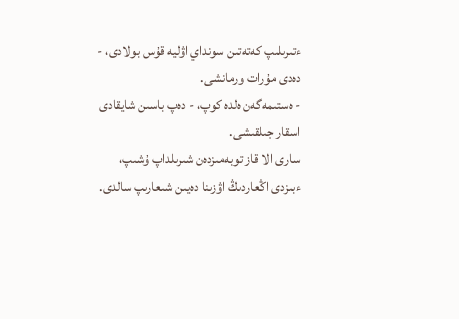ءتىرىلىپ كەتەتىن سونداي اۋليە قۇس بولادى، - دەدى مۇرات ورمانشى.
- ەستىمەگەن ەلدە كوپ، - دەپ باسىن شايقادى اسقار جىلقىشى.
سارى الا قاز توبەمىزدەن شىرىلداپ ۇشىپ، ءبىزدى اڭعاردىڭ اۋزىنا دەيىن شىعارىپ سالدى.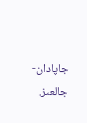جاپادان-جالعىز.